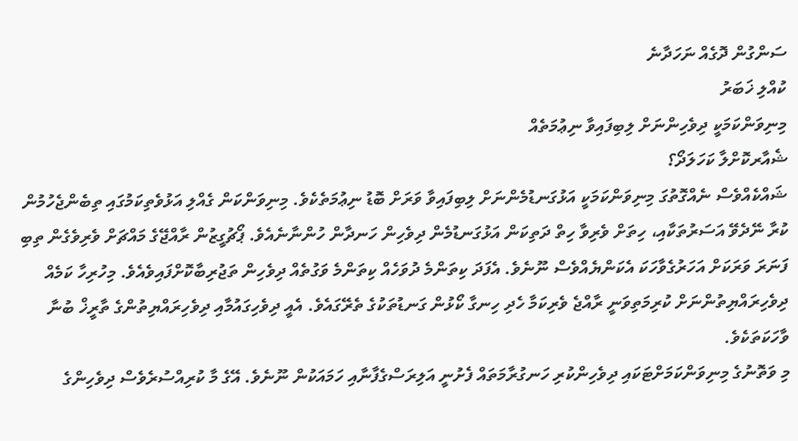ސަންގުން ދޮގެއް ނަހަދާނެ
ކުއްލި ޚަބަރު
މިނިވަންކަމަކީ ދިވެހިންނަށް ލިބިފައިވާ ނިޢުމަތެއް
ޝެއާރކޮށްލާ ކަހަލަދޯ؟
ޝައްކެއްވެސް ނެއްގޮތުގަ މިނިވަންކަމަކީ އަޅުގަނޑުމެންނަށް ލިބިފައިވާ ވަރަށް ބޮޑު ނިޢުމަތެކެވެ. މިނިވަންކަން ގެއްލި އަޅުވެތިކަމުގައި ތިބެންޖެހުމުން ކުރާ ނޭދެވޭ އަސަރުތަކާއި، ހިތަށް ވެރިވާ ހިތް ދަތިކަން އަޅުގަނޑުމެން ދިވެހިން ހަނދާން ހުންނާނެއެވެ. ޕޯޗުގީޒުން ރާއްޖޭގެ މައްޗަށް ވެރިވެގެން ތިބި ފަނަރަ ވަރަކަށް އަހަރުގެވާހަކަ އެކަންޔެއްވެސް ނޫނެވެ. އެފަދަ ކިތަންމެ ދުވަހެއް ކިތަންމެ ވަގުތެއް ދިވެހިން ތަޖުރިބާކޮށްފައިވެއެވެ. މިހުރިހާ ކަމެއް ދިވެހިރައްޔިތުންނަށް ކުރިމަތިވަނީ ރާއްޖެ ވެރިކަމާ ހެދި ހިނގާ ކޯޅުން ގަނޑުތަކުގެ ތެރޭގައެވެ. އެއީ ދިވެހިގައުމާއި ދިވެހިރައްޔިތުންގެ ތާރީޚް ބުނާ ވާހަކަތަކެވެ.
މި ވަތޮނުގެ މިނިވަންކަމަށްޓަކައި ދިވެހިންކުރި ހަނގުރާމަތައް ފެށުނީ އަލިރަސްގެފާނާއި ހަމައަކުން ނޫނެވެ. އޭގެ މާ ކުރިއްސުރެވެސް ދިވެހިންގެ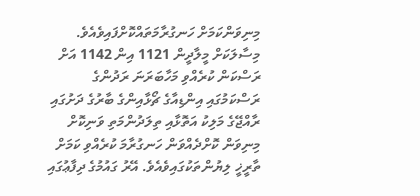މިނިވަންކަމަށް ހަނގުރާމަތައްކޮށްފައިވެއެވެ. މިސާލަކަށް މީލާދީން 1121 އިން 1142 އަށް ރަސްކަން ކުރެއްވި މަހާބަރަނަ ރަދުންގެ ރަސްކަމުގައި އިންޑިއާގެ ޗޯޅާއިންގެ ބާރުގެ ދަށުގައި ރާއްޖޭގެ މަލިކު އަތޮޅާއި ތިލަދުންމަތި ވަނިކޮށް މިނިވަން ކޮށްދެއްވަން ހަނގުރާމަ ކުރެއްވި ކަމަށް ތާރީޚީ ލިޔުންތަކުގައިވެއެވެ. އޭރު ގައުމުގެ ދިފާޢުގައި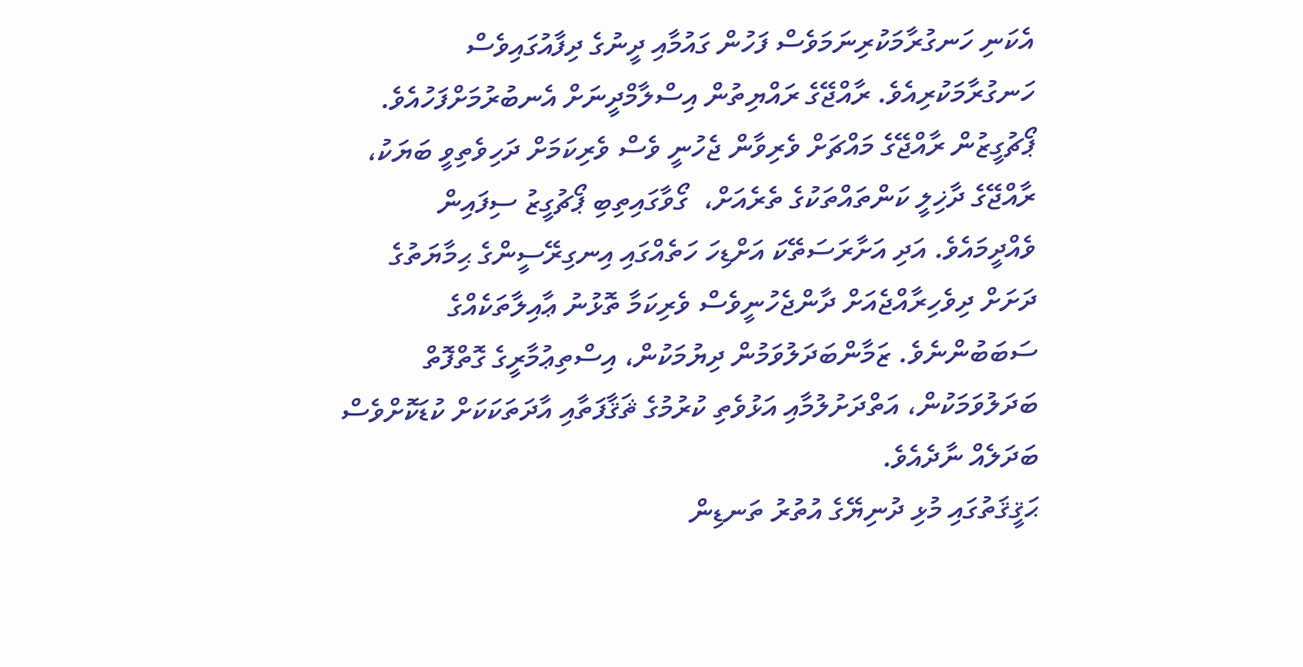އެކަނި ހަނގުރާމަކުރިނަމަވެސް ފަހުން ގައުމާއި ދީނުގެ ދިފާއުގައިވެސް ހަނގުރާމަކުރިއެވެ. ރާއްޖޭގެ ރައްޔިތުން އިސްލާމްދީނަށް އެނބުރުމަށްފަހުއެވެ.
ޕޯޗުގީޒުން ރާއްޖޭގެ މައްޗަށް ވެރިވާން ޖެހުނީ ވެސް ވެރިކަމަށް ދަހިވެތިވީ ބަޔަކު، ރާއްޖޭގެ ދާޚިލީ ކަންތައްތަކުގެ ތެރެއަށް،  ގޯވާގައިތިބި ޕޯޗުގީޒު ސިފައިން ވެއްދީމައެވެ. އަދި އަށާރަސަތޭކަ އަށްޑިހަ ހަތެއްގައި އިނގިރޭސީންގެ ޙިމާޔަތުގެ ދަށަށް ދިވެހިރާއްޖެއަށް ދާންޖެހުނީވެސް ވެރިކަމާ ތޮޅުނު ޢާއިލާތަކެއްގެ ސަބަބުންނެވެ. ޒަމާންބަދަލުވަމުން ދިޔުމަކުން، އިސްތިޢުމާރީގެ ގޮތްފޮތް ބަދަލުވަމަކުން، އަތްދަށުލުމާއި އަޅުވެތި ކުރުމުގެ ޘަޤާފަތާއި އާދަތަކަކަށް ކުޑަކޮށްވެސް ބަދަލެއް ނާދެއެވެ.
ޙަޤީޤަތުގައި މުޅި ދުނިޔޭގެ އުތުރު ތަނޑިން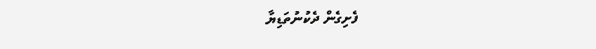ފެށިގެން ދެކުނުތަޑިޔާ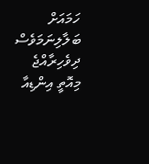ހަމައަށް ބަލާލިނަމަވެސް ދިވެހިރާއްޖެ މިއޮތީ އިންޑިއާ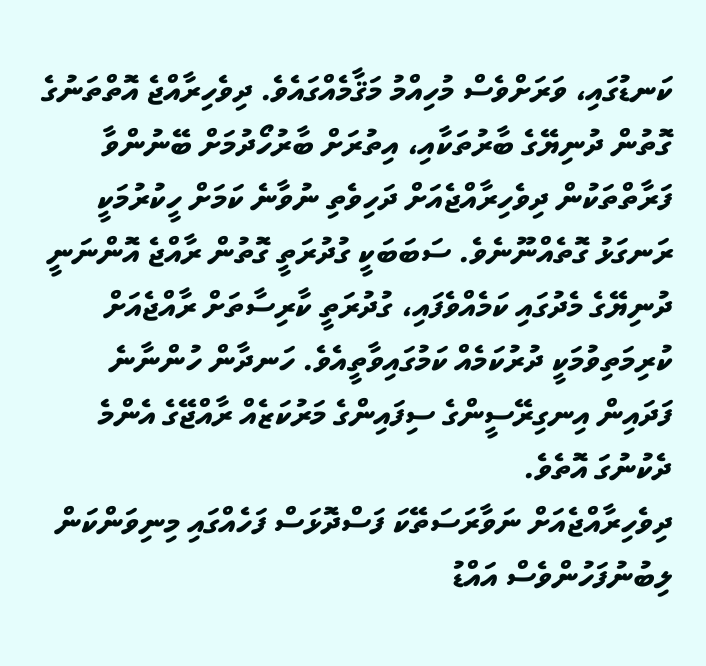ކަނޑުގައި، ވަރަށްވެސް މުހިއްމު މަޤާމެއްގައެވެ. ދިވެހިރާއްޖެ އޮތްތަނުގެ ގޮތުން ދުނިޔޭގެ ބާރުތަކާއި، އިތުރަށް ބާރުހޯދުމަށް ބޭނުންވާ ފަރާތްތަކުން ދިވެހިރާއްޖެއަށް ދަހިވެތި ނުވާނެ ކަމަށް ހީކުރުމަކީ ރަނގަޅު ގޮތެއްނޫނެވެ. ސަބަބަކީ ގުދުރަތީ ގޮތުން ރާއްޖެ އޮންނަނީ ދުނިޔޭގެ މެދުގައި ކަމެއްވެފައި، ގުދުރަތީ ކާރިސާތަށް ރާއްޖެއަށް ކުރިމަތިވުމަކީ ދުރުކަމެއް ކަމުގައިވާތީއެވެ. ހަނދާން ހުންނާނެ ފަދައިން އިނގިރޭސީންގެ ސިފައިންގެ މަރުކަޒެއް ރާއްޖޭގެ އެންމެ ދެކުނުގަ އޮތެވެ.
ދިވެހިރާއްޖެއަށް ނަވާރަސަތޭކަ ފަސްދޮޅަސް ފަހެއްގައި މިނިވަންކަން ލިބުނުފަހުންވެސް އައްޑު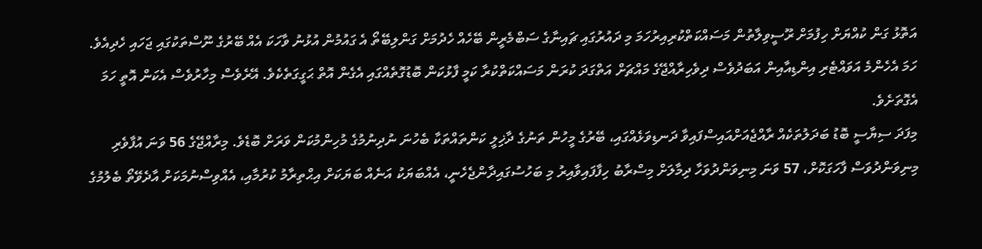އަތޮޅު ގަން ކުއްޔަށް ހިފުމަށް ރޫސީވިލާތުން މަސައްކަތްކުރިއިރުހަމަ މި ދައުރުގައި ޗައިނާގެ ސަބްމެރީން ބޭހެއް ހެދުމަށް ގަންލިބޭތޯ އެ ގައުމުން އުޅުނު ވާހަކަ އެއް ބޭރުގެ ނޫސްތަކުގައި ޖަހައި ހެދިއެވެ. ހަމަ އެހެންމެ އަވައްޓެރި އިންޑިއާއިން އަބަދުވެސް ދިވެހިރާއްޖޭގެ މައްޗަށް އަތްގަދަ ކުރަން މަސައްކަތްކުރާ ކަމީ ފާޅުކަން ބޮޑުގޮތެއްގައި އެގެން އޮތް ޙަގީގަތެކެވެ. އޭރެވެސް މިހާރުވެސް އެކަން އޮތީ ހަމަ އެގޮތަށެވެ.
މިފަދަ ސިޔާސީ ބޮޑު ބަދަލުތަކެއް ރާއްޖެއަށްއައިސްފައިވާ ދަނޑިވަޅެއްގައި، ބޭރުގެ މީހުން ތަނުގެ ދާޚިލީ ކަންތައްތަކާ ބެހުނަ ނުދިނުމުގެ މުހިންމުކަން ވަރަށް ބޮޑެވެ. މިރާއްޖޭގެ 56 ވަނަ އުފާވެރި މިނިވަންދުވަސް ފާހަގަކޮށް، 57 ވަނަ މިނިވަންދުވަހާ ދިމާލަށް މިސްރާބު ހިފާފައިވާއިރު މި ބަހުސުގައިދާންޖެހެނީ، އެއްބަޔަކު އަނެއް ބަޔަކަށް އިޙްތިރާމު ކުރުމާއި، އެއްވިސްނުމަކަށް އާދެވޭތޯ ބެލުމުގެ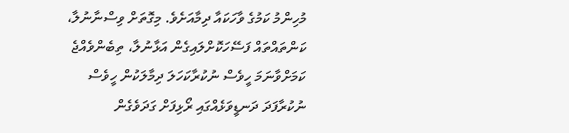މުހިންމު ކަމުގެ ވާހަކައާ ދިމާއަށެވެ. މިގޮތަށް ވިސްނާނުލާ، ކަންތައްތައް ފަސޭހަކޮށްލައިގެން އަޅާނުލާ، ތިބެންވެއްޖެ ކަމަށްވާނަމަ ހީވެސް ނުކުރާކަހަލަ ދިމާލަކުން ހީވެސް ނުކުރާފަދަ ދަނޑީވަޅެއްގައި ރޯޅިފަށް ގަދަވެގެން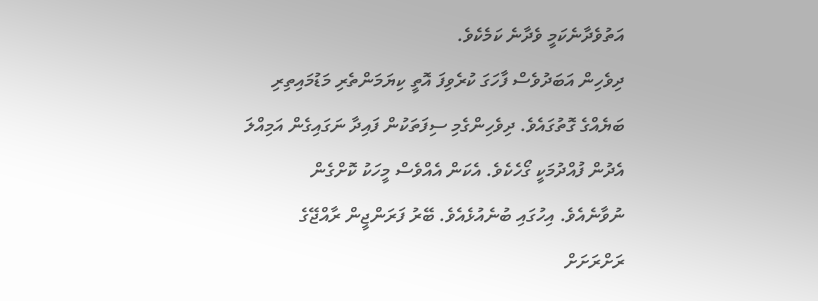އަތުވެދާނެކަމީ ވެދާނެ ކަމެކެވެ.
ދިވެހިން އަބަދުވެސް ފާހަގަ ކުރެވިފަ އޮތީ ކިޔަމަންތެރި މަޑުމައިތިރި ބަޔެއްގެ ގޮތުގައެވެ. ދިވެހިންގެމި ސިފަތަކުން ފައިދާ ނަގައިގެން އަމިއްލަ އެދުން ފުއްދުމަކީ ގޯހެކެވެ. އެކަން އެއްވެސް މީހަކު ކޮށްގެން ނުވާނެއެވެ. އިހުގައި ބުނެއުޅެއެވެ. ބޭރު ފަރަންޖީން ރާއްޖޭގެ ރަށްރަށަށް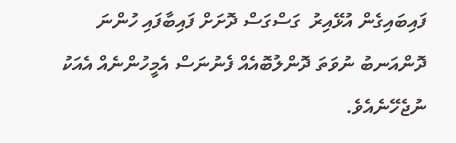ފައިބައިގެން އުޅޭއިރު  ގަސްގަސް ދޮށަށް ފައިބާފައި ހުންނަ ދޮންއަނބު ނުވަތަ ދޮންލުބޮއެއް ފެނުނަސް އެމީހުންނެއް އެއަކު ނުޖެހޭނެއެވެ.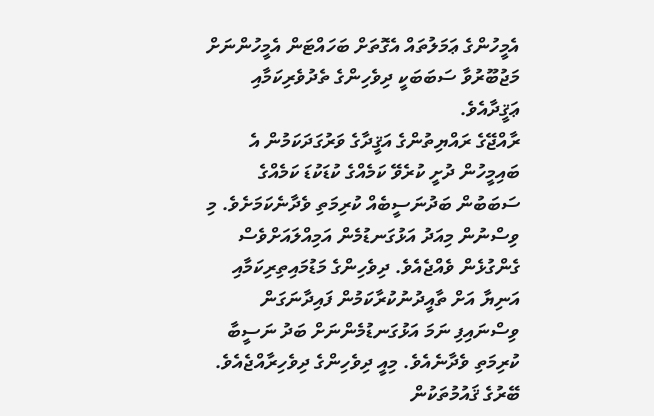އެމީހުންގެ ޢަމަލުތައް އެގޮތަށް ބަހައްޓަން އެމީހުންނަށް މަޖުބޫރުވާ ސަބަބަކީ ދިވެހިންގެ ތެދުވެރިކަމާއި ޢަޤީދާއެވެ.
ރާއްޖޭގެ ރައްޔިތުންގެ އަޤީދާގެ ވަރުގަދަކަމުން އެ ބައިމީހުން ދުށީ ކުރެވޭ ކަމެއްގެ ކުޑަކުޑަ ކަމެއްގެ ސަބަބުން ބަދުނަސީބެއް ކުރިމަތި ވެދާނެކަމަށެވެ. މި ވިސްނުން މިއަދު އަޅުގަނޑުމެން އަމިއްލައަށްވެސް ގެންގުޅެން ވެއްޖެއެވެ. ދިވެހިންގެ މަޑުމައިތިރިކަމާއި އަނިޔާ އަށް ތާއީދުނުކުރާކަމުން ފައިދާނަގަން ވިސްނައިފި ނަމަ އަޅުގަނޑުމެންނަށް ބަދު ނަސީބާ ކުރިމަތި ވެދާނެއެވެ. މިއީ ދިވެހިންގެ ދިވެހިރާއްޖެއެވެ. ބޭރުގެ ޤައުމުތަކުން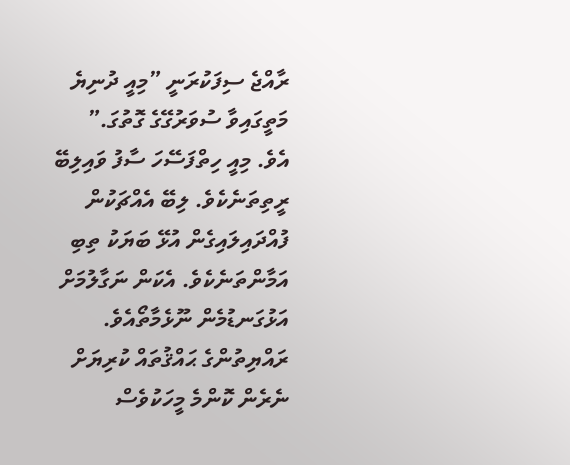ރާއްޖެ ސިފަކުރަނީ ”މިއީ ދުނިޔެ މަތީގައިވާ ސުވަރުގޭގެ ގޮތުގަ.” އެވެ. މިއީ ހިތްފަސޭހަ ސާފު ވައިލިބޭ ރީތިތަނެކެވެ. ލިބޭ އެއްޗަކުން ފުއްދައިލައިގެން އުޅޭ ބަޔަކު ތިބި އަމާންތަނެކެވެ. އެކަން ނަގާލުމަށް އަޅުގަނޑުމެން ނޫޅެމާތޯއެވެ.
ރައްޔިތުންގެ ޙައްޤުތައް ކުރިޔަށް ނެރެން ކޮންމެ މީހަކުވެސް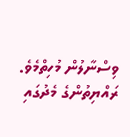ވިސްނާލުން މުހިތްމެވެ. ރައްޔިތުންގެ މެދުގައި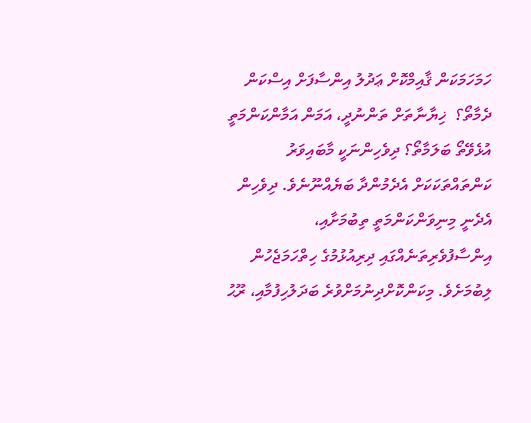ހަމަހަމަކަން ޤާއިމްކޮށް ޢަދުލު އިންސާފަށް އިސްކަން ދެމާތޯ؟  ޚިޔާނާތަށް ތަންނުދީ، އަމަން އަމާންކަންމަތީ އުޅެވޭތޯ ބަލަމާތޯ؟ ދިވެހިންނަކީ މާބައިވަރު ކަންތައްތަކަކަށް އެދެމުންދާ ބަޔެއްނޫނެވެ. ދިވެހިން އެދެނީ މިނިވަންކަންމަތީ ތިބުމަށާއި، އިންސާފުވެރިތަނެއްގައި ދިރިއުޅުމުގެ ހިތްހަމަޖެހުން ލިބުމަށެވެ. މިކަންކޮށްދިނުމަށްވުރެ ބަދަލުހިފުމާއި، ރޫޙު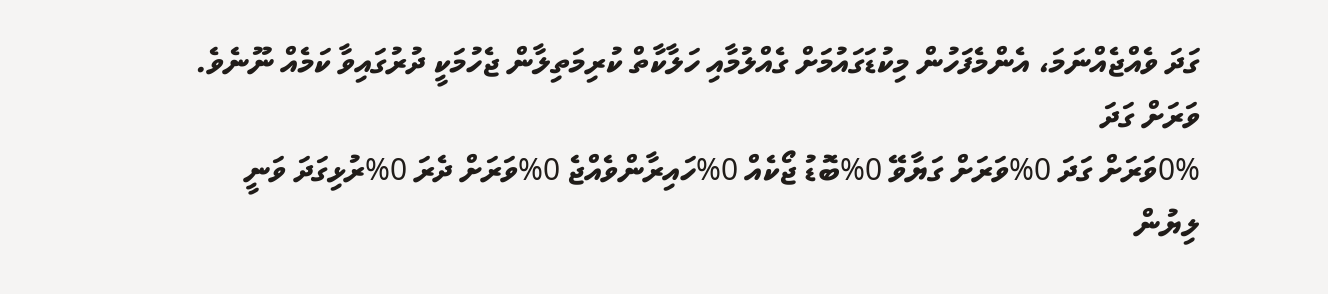ގަދަ ވެއްޖެއްނަމަ، އެންމެފަހުން މިކުޑަގައުމަށް ގެއްލުމާއި ހަލާކާތް ކުރިމަތިލާން ޖެހުމަކީ ދުރުގައިވާ ކަމެއް ނޫނެވެ.
ވަރަށް ގަދަ
0%ވަރަށް ގަދަ 0%ވަރަށް ގަޔާވޭ 0%ބޮޑު ޖޯކެއް 0%ހައިރާންވެއްޖެ 0%ވަރަށް ދެރަ 0%ރުޅިގަދަ ވަނީ
ލިޔުން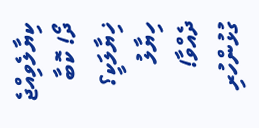ކިޔާލެވިއްޖެ ދޯ! ކޮބާ ޚިޔާލަކީ؟
ހިޔާލު ދެއްވާ!
ގުޅުންހުރި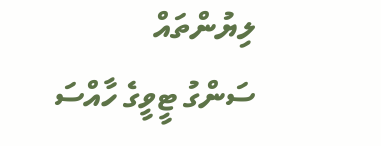ލިޔުންތައް
ސަންގު ޓީވީގެ ހާއްސަ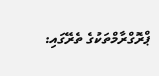ޕްރޮގްރާމްތަކުގެ ތެރޭގައި: